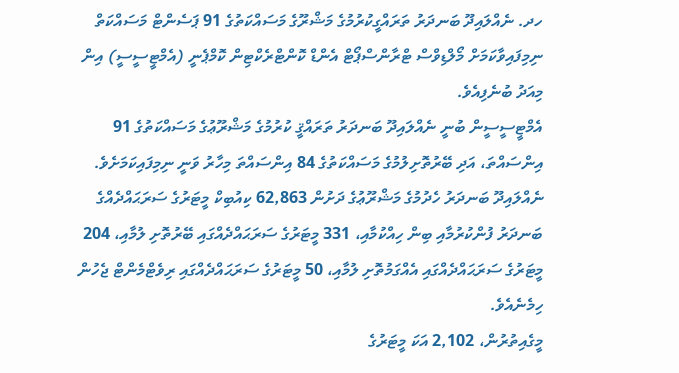ހދ. ނެއްލައިދޫ ބަނދަރު ތަރައްގީކުރުމުގެ މަޝްރޫގެ މަސައްކަތުގެ 91 ޕަސެންޓް މަސައްކަތް ނިމިފައިވާކަމަށް މޯލްޑިވްސް ޓްރާންސްޕޯޓް އެންޑް ކޮންޓްރެކްޓިން ކޮމްޕެނީ (އެމްޓީސީސީ) އިން މިއަދު ބުނެފިއެވެ.
އެމްޓީސީސީން ބުނީ ނެއްލައިދޫ ބަނދަރު ތަރައްޤީ ކުރުމުގެ މަޝްރޫޢުގެ މަސައްކަތުގެ 91 އިންސައްތަ، އަދި ބޭރުތޮށިލުމުގެ މަސައްކަތުގެ 84 އިންސައްތަ މިހާރު ވަނީ ނިމިފައިކަމަށެވެ.
ނެއްލައިދޫ ބަނދަރު ހެދުމުގެ މަޝްރޫޢުގެ ދަށުން 62,863 ކިއުބިކް މީޓަރުގެ ސަރަޙައްދެއްގެ ބަނދަރު ފުންކުރުމާއި ބިން ހިއްކުމާއި، 331 މީޓަރުގެ ސަރަޙައްދެއްގައި ބޭރުތޮށި ލުމާއި، 204 މީޓަރުގެ ސަރަޙައްދެއްގައި އެއްގަމުތޮށި ލުމާއި، 50 މީޓަރުގެ ސަރަޙައްދެއްގައި ރިވެޓްމެންޓް ޖެހުން ހިމެނެއެވެ.
މީގެއިތުރުން، 2,102 އަކަ މީޓަރުގެ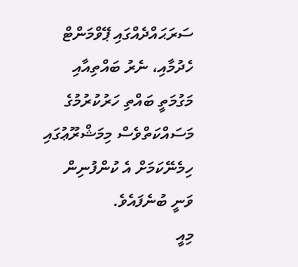ސަރަޙައްދެއްގައި ޕޭވްމަންޓް ހެދުމާއި، ނެރު ބައްތިއާއި މަގުމަތީ ބައްތި ހަރުކުރުމުގެ މަސައްކަތްވެސް މިމަޝްރޫޢުގައި ހިމެނޭކަމަށް އެ ކުންފުނިން ވަނީ ބުނެފައެވެ.
މިއީ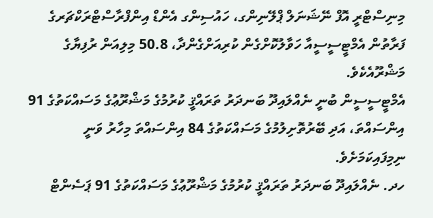މިނިސްޓްރީ އޮފް ނޭޝަނަލް ޕްލޭނިންގ، ހައުސިންގ އެންޑް އިންފްރާސްޓްރަކްޗަރގެ ފަރާތުން އެމްޓީސީސީއާ ހަވާލުކޮށްގެން ކުރިއަށްގެންދާ، 50.8 މިލިއަން ރުފިޔާގެ މަޝްރޫއެކެވެ.
އެމްޓީސީސީން ބުނީ ނެއްލައިދޫ ބަނދަރު ތަރައްޤީ ކުރުމުގެ މަޝްރޫޢުގެ މަސައްކަތުގެ 91 އިންސައްތަ، އަދި ބޭރުތޮށިލުމުގެ މަސައްކަތުގެ 84 އިންސައްތަ މިހާރު ވަނީ ނިމިފައިކަމަށެވެ.
ހދ. ނެއްލައިދޫ ބަނދަރު ތަރައްޤީ ކުރުމުގެ މަޝްރޫޢުގެ މަސައްކަތުގެ 91 ޕަސެންޓް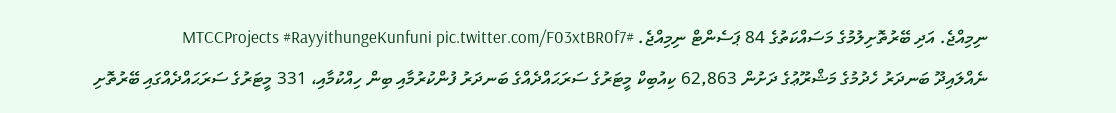ނިމިއްޖެ. އަދި ބޭރުތޮށިލުމުގެ މަސައްކަތުގެ 84 ޕަސެންޓް ނިމިއްޖެ. #MTCCProjects #RayyithungeKunfuni pic.twitter.com/F03xtBR0f7
ނެއްލައިދޫ ބަނދަރު ހެދުމުގެ މަޝްރޫޢުގެ ދަށުން 62,863 ކިއުބިކް މީޓަރުގެ ސަރަޙައްދެއްގެ ބަނދަރު ފުންކުރުމާއި ބިން ހިއްކުމާއި، 331 މީޓަރުގެ ސަރަޙައްދެއްގައި ބޭރުތޮށި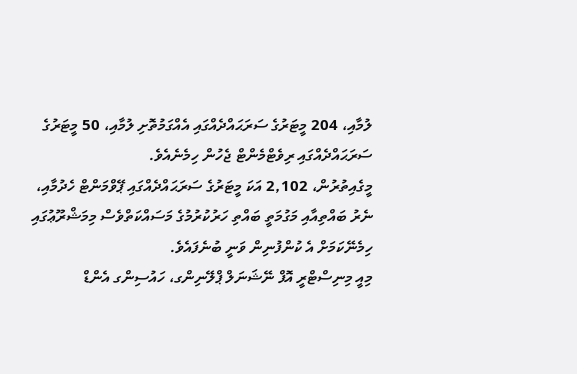ލުމާއި، 204 މީޓަރުގެ ސަރަޙައްދެއްގައި އެއްގަމުތޮށި ލުމާއި، 50 މީޓަރުގެ ސަރަޙައްދެއްގައި ރިވެޓްމެންޓް ޖެހުން ހިމެނެއެވެ.
މީގެއިތުރުން، 2,102 އަކަ މީޓަރުގެ ސަރަޙައްދެއްގައި ޕޭވްމަންޓް ހެދުމާއި، ނެރު ބައްތިއާއި މަގުމަތީ ބައްތި ހަރުކުރުމުގެ މަސައްކަތްވެސް މިމަޝްރޫޢުގައި ހިމެނޭކަމަށް އެ ކުންފުނިން ވަނީ ބުނެފައެވެ.
މިއީ މިނިސްޓްރީ އޮފް ނޭޝަނަލް ޕްލޭނިންގ، ހައުސިންގ އެންޑް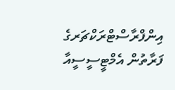އިންފްރާސްޓްރަކްޗަރގެ ފަރާތުން އެމްޓީސީސީއާ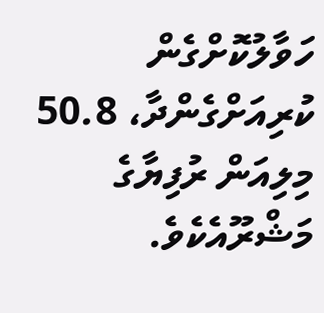ހަވާލުކޮށްގެން ކުރިއަށްގެންދާ، 50.8 މިލިއަން ރުފިޔާގެ މަޝްރޫއެކެވެ.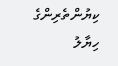ކިޔުންތެރިންގެ ހިޔާލު